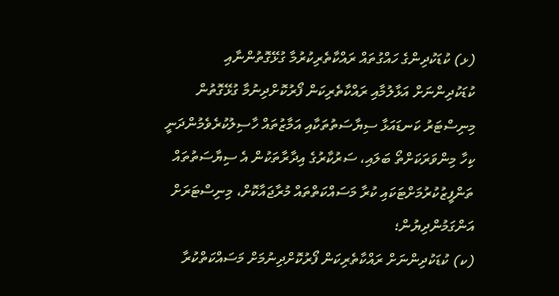(ޅ) ކުޑަކުދިންގެ ހައްގުތައް ރައްކާތެރިކުރުމާ ގުޅޭގޮތުންނާއި ކުޑަކުދިންނަށް އަޅާލުމާއި ރައްކާތެރިކަން ފޯރުކޮށްދިނުމާ ގުޅޭގޮތުން މިނިސްޓަރު ކަނޑައަޅާ ސިޔާސަތުތަކާއި އަމާޒުތައް ހާސިލުކުރެވެމުންދަނީ ކިހާ މިންވަރަކަށްތޯ ބަލައި، ސަރުކާރުގެ އިދާރާތަކުން އެ ސިޔާސަތުތައް ތަންފީޒުކުރުމަށްޓަކައި ކުރާ މަސައްކަތްތައް މުރާޖައާކޮށް، މިނިސްޓަރަށް އަންގަމުންދިޔުން؛
(ކ) ކުޑަކުދިންނަށް ރައްކާތެރިކަން ފޯރުކޮށްދިނުމަށް މަސައްކަތްކުރާ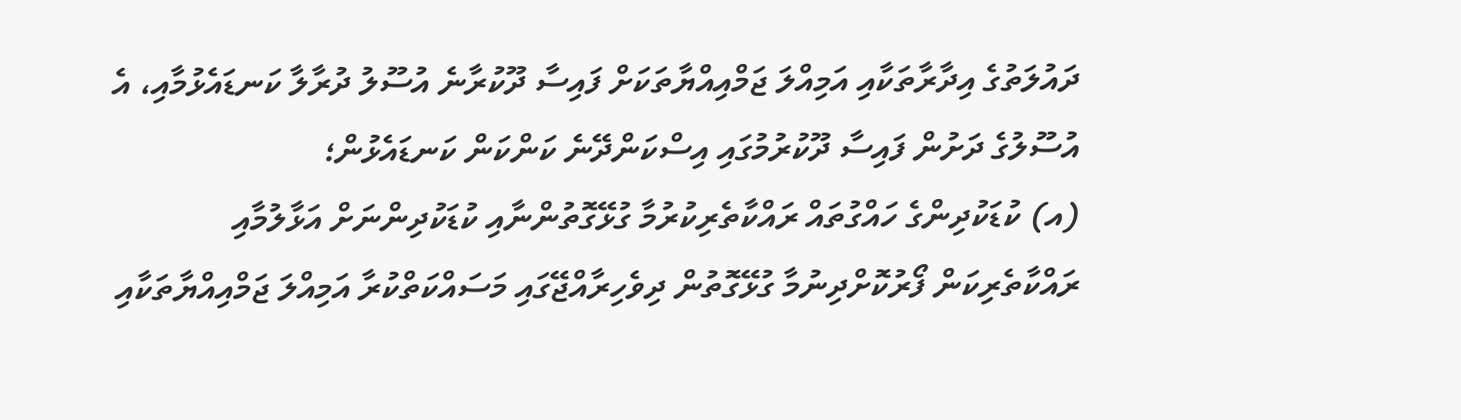ދައުލަތުގެ އިދާރާތަކާއި އަމިއްލަ ޖަމްއިއްޔާތަކަށް ފައިސާ ދޫކުރާނެ އުސޫލު ދުރާލާ ކަނޑައެޅުމާއި، އެ އުސޫލުގެ ދަށުން ފައިސާ ދޫކުރުމުގައި އިސްކަންދޭނެ ކަންކަން ކަނޑައެޅުން؛
(އ) ކުޑަކުދިންގެ ހައްގުތައް ރައްކާތެރިކުރުމާ ގުޅޭގޮތުންނާއި ކުޑަކުދިންނަށް އަޅާލުމާއި ރައްކާތެރިކަން ފޯރުކޮށްދިނުމާ ގުޅޭގޮތުން ދިވެހިރާއްޖޭގައި މަސައްކަތްކުރާ އަމިއްލަ ޖަމްއިއްޔާތަކާއި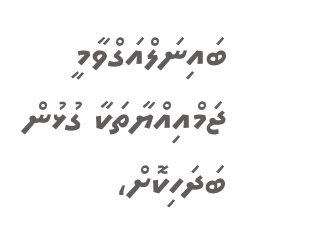ބައިނަލްއަގްވާމީ ޖަމްއިއްޔާތަކާ ގުޅުން ބަދަހިކޮށް،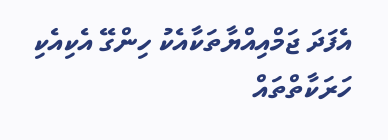އެފަދަ ޖަމްއިއްޔާތަކާއެކު ހިންގޭ އެކިއެކި ހަރަކާތްތައް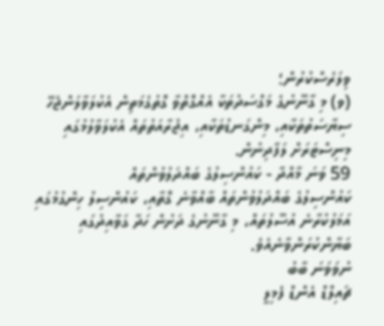ވިލަރެސްކުރުން؛
(ވ) މި ގާނޫނުގެ މަގްސަދުތަކާ އެއްގޮތްވާ ގޮތުގެމަތިން އެކުލަވާލަންޖެހޭ ސިޔާސަތުތަކާއި، މިންގަނޑުތަކާއި، އިޖުރާއަތުތައް އެކުލަވާލުމުގައި މިނިސްޓަރަށް ލަފާދިނުން.
59 ވަނަ މާއްދާ - ކައުންސިލުގެ ބައްދަލުވުންތައް
ކައުންސިލުގެ ބައްދަލުވުންތައް ބާއްވާނެ ގޮތާއި، ކައުންސިލު ހިންގުމުގައި އަމަލުކުރާނެ އުސޫލުތައް، މި ގާނޫނުގެ ދަށުން ހަދާ ގަވާއިދުގައި ބަޔާންކުރަންވާނެއެވެ.
ނުވަވަނަ ބާބު
ޗައިލްޑް އެންޑް ފެމިލީ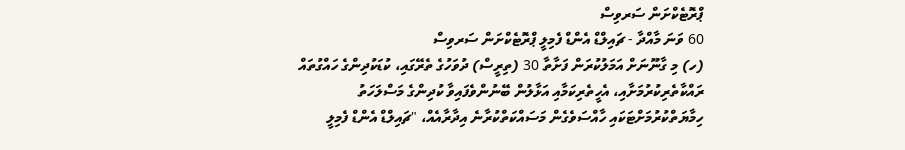ޕްރޮޓެކްށަން ސަރވިސް
60 ވަނަ މާއްދާ - ޗައިލްޑް އެންޑް ފެމިލީ ޕްރޮޓެކްށަން ސަރވިސް
(ހ) މި ގާނޫނަށް އަމަލުކުރަން ފަށާތާ 30 (ތިރީސް) ދުވަހުގެ ތެރޭގައި، ކުޑަކުދިންގެ ހައްގުތައް ރައްކާތެރިކުރުމަށާއި، އެހީތެރިކަމާއި އަޅާލުން ބޭނުންވެފައިވާ ކުދިންގެ މަސްލަހަތު ހިމާޔަތްކުރުމަށްޓަކައި ހާއްސަވެގެން މަސައްކަތްކުރާނެ އިދާރާއެއް، "ޗައިލްޑް އެންޑް ފެމިލީ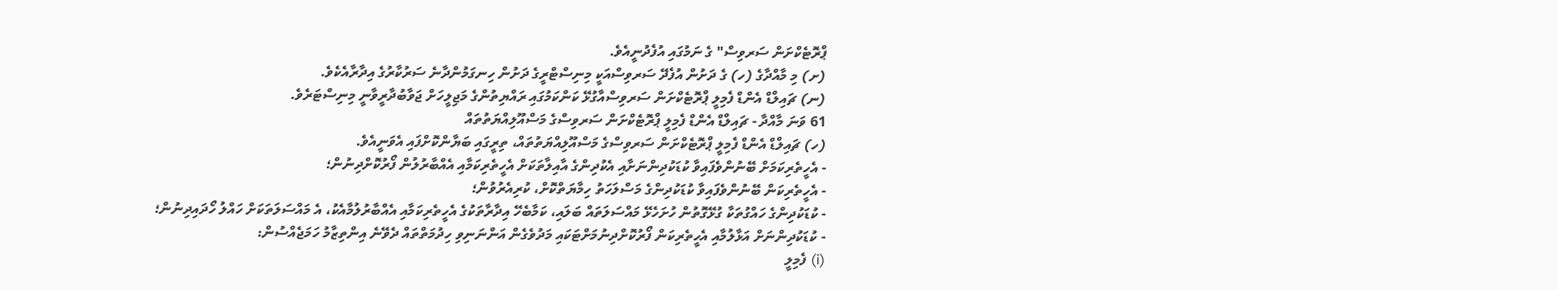ޕްރޮޓެކްށަން ސަރވިސް" ގެ ނަމުގައި އުފެދުނީއެވެ.
(ށ) މި މާއްދާގެ (ހ) ގެ ދަށުން އުފެދޭ ސަރވިސްއަކީ މިނިސްޓްރީގެ ދަށުން ހިނގަމުންދާނެ ސަރުކާރުގެ އިދާރާއެކެވެ.
(ނ) ޗައިލްޑް އެންޑް ފެމިލީ ޕްރޮޓެކްށަން ސަރވިސްއާގުޅޭ ކަންކަމުގައި ރައްޔިތުންގެ މަޖިލީހަށް ޖަވާބުދާރީވާނީ މިނިސްޓަރެވެ.
61 ވަނަ މާއްދާ - ޗައިލްޑް އެންޑް ފެމިލީ ޕްރޮޓެކްށަން ސަރވިސްގެ މަސްއޫލިއްޔަތުތައް
(ހ) ޗައިލްޑް އެންޑް ފެމިލީ ޕްރޮޓެކްށަން ސަރވިސްގެ މަސްއޫލިއްޔަތުތައް، ތިރީގައި ބަޔާންކޮށްފައި އެވަނީއެވެ.
- އެހީތެރިކަމަށް ބޭނުންވެފައިވާ ކުޑަކުދިންނަށާއި އެކުދިންގެ އާއިލާތަކަށް އެހީތެރިކަމާއި އެއްބާރުލުން ފޯރުކޮށްދިނުން؛
- އެހީތެރިކަން ބޭނުންވެފައިވާ ކުޑަކުދިންގެ މަސްލަހަތު ހިމާޔަތްކޮށް، ކުރިއެރުވުން؛
- ކުޑަކުދިންގެ ހައްގުތަކާ ގުޅޭގޮތުން ހުށަހެޅޭ މައްސަލަތައް ބަލައި، ކަމާބެހޭ އިދާރާތަކުގެ އެހީތެރިކަމާއި އެއްބާރުލުމާއެކު، އެ މައްސަލަތަކަށް ހައްލު ހޯދައިދިނުން؛
- ކުޑަކުދިންނަށް އަޅާލުމާއި އެހީތެރިކަން ފޯރުކޮށްދިނުމަށްޓަކައި މަދުވެގެން އަންނަނިވި ހިދުމަތްތައް ދެވޭނެ އިންތިޒާމު ހަމަޖެއްސުން:
(i) ފެމިލީ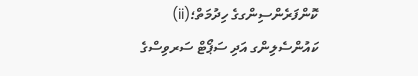ކޮންފަރެންސިންގގެ ހިދުމަތް؛(ii) ކައުންސެލިންގ އަދި ސަޕޯޓް ސަރވިސްގެ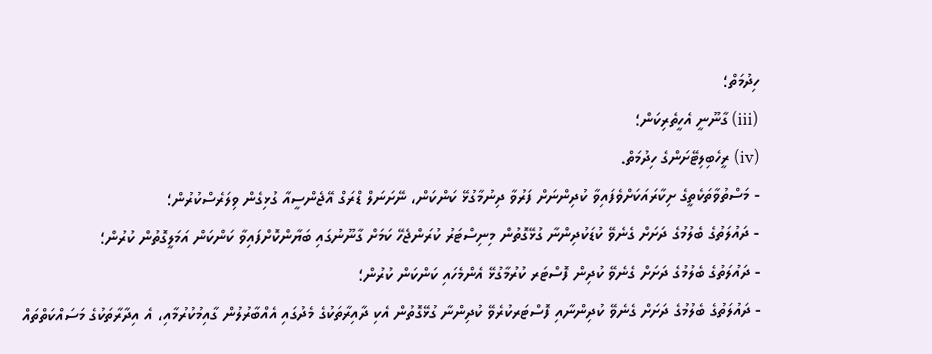ހިދުމަތް؛
(iii) ގާނޫނީ އެހީތެރިކަން؛
(iv) ރީހެބިލިޓޭށަންގެ ހިދުމަތް.
- މަސްތުވާތަކެތީގެ ށިކާރައަކަށްވެފައިވާ ކުދިންނަށް ފަރުވާ ދިނުމާގުޅޭ ކަންކަން، ނޭށަނަލް ޑްރަގް އޭޖެންސީއާ ގުޅިގެން ވިލަރެސްކުރުން؛
- ދައުލަތުގެ ބެލުމުގެ ދަށަށް ގެނެވޭ ކުޑަކުދިންނާ ގުޅޭގޮތުން މިނިސްޓަރު ކުރަންޖެހޭ ކަމަށް ގާނޫނުގައި ބަޔާންކޮށްފައިވާ ކަންކަން އަމަލީގޮތުން ކުރުން؛
- ދައުލަތުގެ ބެލުމުގެ ދަށަށް ގެނެވޭ ކުދިން ފޮސްޓަރ ކުރުމާގުޅޭ އެންމެހައި ކަންކަން ކުރުން؛
- ދައުލަތުގެ ބެލުމުގެ ދަށަށް ގެނެވޭ ކުދިންނާއި ފޮސްޓަރކުރެވޭ ކުދިންނާ ގުޅޭގޮތުން އެކި ދާއިރާތަކުގެ މެދުގައި އެއްބާރުލުން ގާއިމުކުރުމާއި، އެ އިދާރާތަކުގެ މަސައްކަތްތައް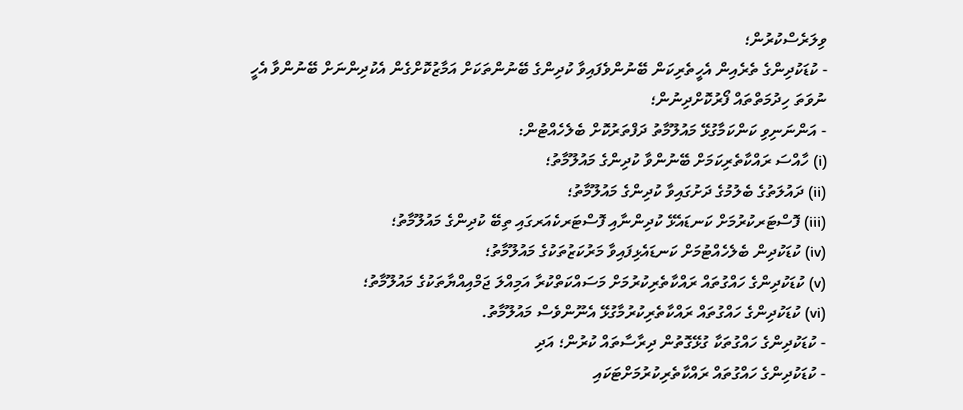ވިލަރެސްކުރުން؛
- ކުޑަކުދިންގެ ތެރެއިން އެހީތެރިކަން ބޭނުންވެފައިވާ ކުދިންގެ ބޭނުންތަކަށް އަމާޒުކޮށްގެން އެކުދިންނަށް ބޭނުންވާ އެހީ ނުވަތަ ހިދުމަތްތައް ފޯރުކޮށްދިނުން؛
- އަންނަނިވި ކަންކަމާގުޅޭ މައުލޫމާތު ދަފްތަރުކޮށް ބެލެހެއްޓުން:
(i) ހާއްސަ ރައްކާތެރިކަމަށް ބޭނުންވާ ކުދިންގެ މައުލޫމާތު؛
(ii) ދައުލަތުގެ ބެލުމުގެ ދަށުގައިވާ ކުދިންގެ މައުލޫމާތު؛
(iii) ފޮސްޓަރކުރުމަށް ކަނޑައެޅޭ ކުދިންނާއި ފޮސްޓަރކެއަރގައި ތިބޭ ކުދިންގެ މައުލޫމާތު؛
(iv) ކުޑަކުދިން ބެލެހެއްޓުމަށް ކަނޑައެޅިފައިވާ މަރުކަޒުތަކުގެ މައުލޫމާތު؛
(v) ކުޑަކުދިންގެ ހައްގުތައް ރައްކާތެރިކުރުމަށް މަސައްކަތްކުރާ އަމިއްލަ ޖަމްއިއްޔާތަކުގެ މައުލޫމާތު؛
(vi) ކުޑަކުދިންގެ ހައްގުތައް ރައްކާތެރިކުރުމާގުޅޭ އެނޫންވެސް މައުލޫމާތު.
- ކުޑަކުދިންގެ ހައްގުތަކާ ގުޅޭގޮތުން ދިރާސާތައް ކުރުން؛ އަދި
- ކުޑަކުދިންގެ ހައްގުތައް ރައްކާތެރިކުރުމަށްޓަކައި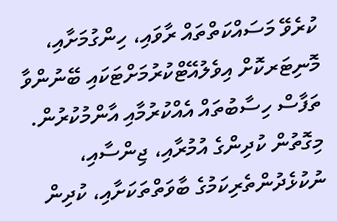ކުރެވޭ މަސައްކަތްތައް ރާވައި، ހިންގުމަށާއި، މޮނިޓަރކޮށް އިވެލުއޭޓްކުރުމަށްޓަކައި ބޭނުންވާ ތަފާސް ހިސާބުތައް އެއްކުރުމާއި އާންމުކުރުން. މިގޮތުން ކުދިންގެ އުމުރާއި، ޖިންސާއި، ނުކުޅެދުންތެރިކަމުގެ ބާވަތްތަކަށާއި، ކުދިން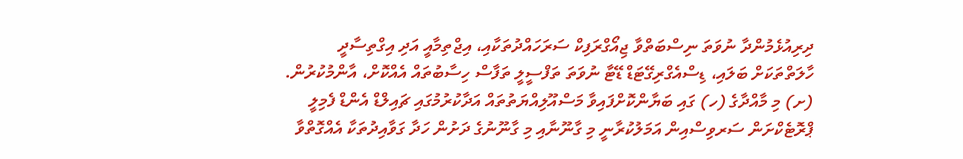ދިރިއުޅެމުންދާ ނުވަތަ ނިސްބަތްވާ ޖިއޯގްރަފިކް ސަރަހައްދުތަކާއި، އިޖްތިމާއީ އަދި އިގްތިސާދީ ހާލަތްތަކަށް ބަލައި، ޑިސްއެގްރިގޭޓަޑް ޑޭޓާ ނުވަތަ ތަފްސީލީ ތަފާސް ހިސާބުތައް އެއްކޮށް، އާންމުކުރުން.
(ށ) މި މާއްދާގެ (ހ) ގައި ބަޔާންކޮށްފައިވާ މަސްއޫލިއްޔަތުތައް އަދާކުރުމުގައި ޗައިލްޑް އެންޑް ފެމިލީ ޕްރޮޓެކްށަން ސަރވިސްއިން އަމަލުކުރާނީ މި ގާނޫނާއި މި ގާނޫނުގެ ދަށުން ހަދާ ގަވާއިދުތަކާ އެއްގޮތްވާ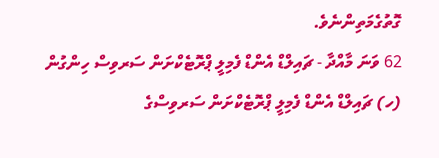ގޮތުގެމަތިންނެވެ.
62 ވަނަ މާއްދާ - ޗައިލްޑް އެންޑް ފެމިލީ ޕްރޮޓެކްށަން ސަރވިސް ހިންގުން
(ހ) ޗައިލްޑް އެންޑް ފެމިލީ ޕްރޮޓެކްށަން ސަރވިސްގެ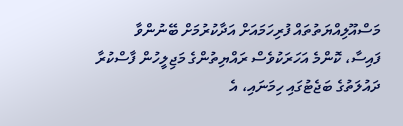މަސްއޫލިއްޔަތުތައް ފުރިހަމައަށް އަދާކުރުމަށް ބޭނުންވާ ފައިސާ، ކޮންމެ އަހަރަކުވެސް ރައްޔިތުންގެ މަޖިލީހުން ފާސްކުރާ ދައުލަތުގެ ބަޖެޓުގައި ހިމަނައި، އެ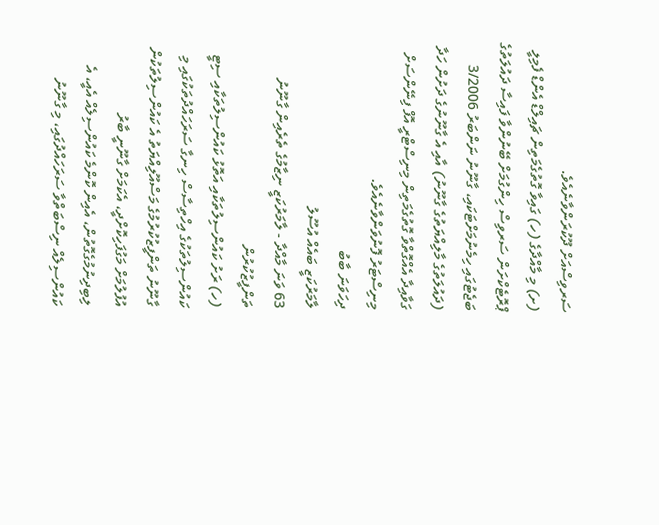ސަރވިސްއަށް ދޫކުރަންވާނެއެވެ.
(ށ) މި މާއްދާގެ (ހ) ގައިވާ ގޮތުގެމަތިން ޗައިލްޑް އެންޑް ފެމިލީ ޕްރޮޓެކްށަން ސަރވިސް ހިންގުމަށް ބޭނުންވާ ފައިސާ ދައުލަތުގެ ބަޖެޓުގައި ހިމެނުމަށްޓަކައި، ގާނޫނު ނަންބަރު 3/2006 (ދައުލަތުގެ މާލިއްޔަތުގެ ގާނޫނު) އާއި އެ ގާނޫނުގެ ދަށުން ހަދާ ގަވާއިދާ އެއްގޮތްވާ ގޮތުގެމަތިން މިނިސްޓްރީ އޮފް ފިނޭންސަށް މިނިސްޓަރު ފޮނުވަންވާނެއެވެ.
ދިހަވަނަ ބާބު
ލާމަރުކަޒީ ބައެއް އުސޫލު
63 ވަނަ މާއްދާ - ލާމަރުކަޒީ ނިޒާމުގެ ތެރެއިން ގާނޫނު ތަންފީޒުކުރުން
(ހ) ރަށު ކައުންސިލުތަކާއި އަތޮޅު ކައުންސިލުތަކާއި ސިޓީ ކައުންސިލުތަކުގެ އިހްތިސާސް ހިނގާ ސަރަހައްދުތަކުގައި މި ގާނޫނު ތަންފީޒުކުރުމުގެ މަސްއޫލިއްޔަތު އެ ކައުންސިލުތަކުން އުފުލުމަށް މަގުފަހިކޮށްދީ، އެކަމަށް ގާނޫނީ ބާރު ލިބިދިނުމުގެގޮތުން، އެއިން ކޮންމެ ކައުންސިލެއް އެއީ، އެ ކައުންސިލެއް ނިސްބަތްވާ ސަރަހައްދުގައި، މި ގާނޫނު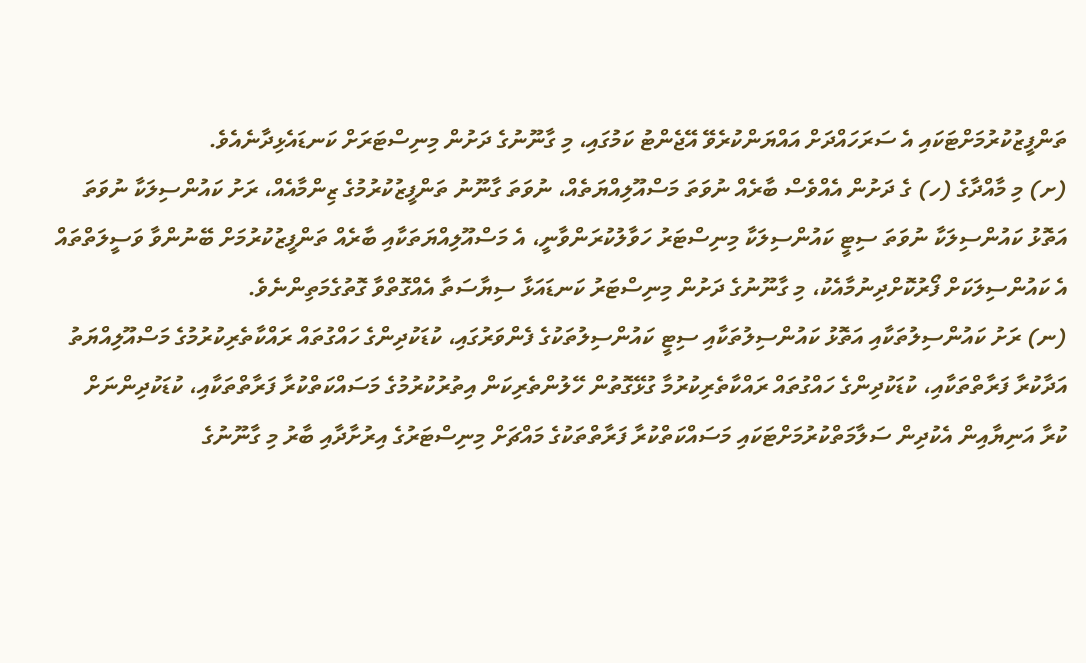ތަންފީޒުކުރުމަށްޓަކައި އެ ސަރަހައްދަށް އައްޔަންކުރެވޭ އޭޖެންޓު ކަމުގައި، މި ގާނޫނުގެ ދަށުން މިނިސްޓަރަށް ކަނޑައެޅިދާނެއެވެ.
(ށ) މި މާއްދާގެ (ހ) ގެ ދަށުން އެއްވެސް ބާރެއް ނުވަތަ މަސްއޫލިއްޔަތެއް، ނުވަތަ ގާނޫނު ތަންފީޒުކުރުމުގެ ޒިންމާއެއް، ރަށު ކައުންސިލަކާ ނުވަތަ އަތޮޅު ކައުންސިލަކާ ނުވަތަ ސިޓީ ކައުންސިލަކާ މިނިސްޓަރު ހަވާލުކުރަންވާނީ، އެ މަސްއޫލިއްޔަތަކާއި ބާރެއް ތަންފީޒުކުރުމަށް ބޭނުންވާ ވަސީލަތްތައް އެ ކައުންސިލަކަށް ފޯރުކޮށްދިނުމާއެކު، މި ގާނޫނުގެ ދަށުން މިނިސްޓަރު ކަނޑައަޅާ ސިޔާސަތާ އެއްގޮތްވާ ގޮތުގެމަތިންނެވެ.
(ނ) ރަށު ކައުންސިލުތަކާއި އަތޮޅު ކައުންސިލުތަކާއި ސިޓީ ކައުންސިލުތަކުގެ ފެންވަރުގައި، ކުޑަކުދިންގެ ހައްގުތައް ރައްކާތެރިކުރުމުގެ މަސްއޫލިއްޔަތު އަދާކުރާ ފަރާތްތަކާއި، ކުޑަކުދިންގެ ހައްގުތައް ރައްކާތެރިކުރުމާ ގުޅޭގޮތުން ހޭލުންތެރިކަން އިތުރުކުރުމުގެ މަސައްކަތްކުރާ ފަރާތްތަކާއި، ކުޑަކުދިންނަށް ކުރާ އަނިޔާއިން އެކުދިން ސަލާމަތްކުރުމަށްޓަކައި މަސައްކަތްކުރާ ފަރާތްތަކުގެ މައްޗަށް މިނިސްޓަރުގެ އިރުށާދާއި ބާރު މި ގާނޫނުގެ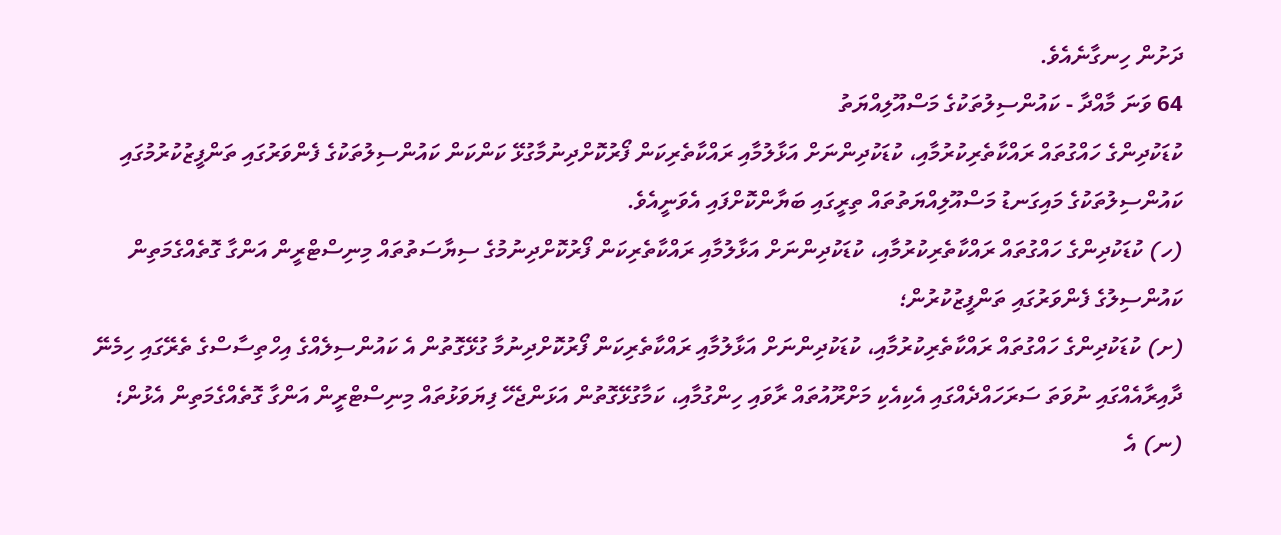ދަށުން ހިނގާނެއެވެ.
64 ވަނަ މާއްދާ - ކައުންސިލުތަކުގެ މަސްއޫލިއްޔަތު
ކުޑަކުދިންގެ ހައްގުތައް ރައްކާތެރިކުރުމާއި، ކުޑަކުދިންނަށް އަޅާލުމާއި ރައްކާތެރިކަން ފޯރުކޮށްދިނުމާގުޅޭ ކަންކަން ކައުންސިލުތަކުގެ ފެންވަރުގައި ތަންފީޒުކުރުމުގައި ކައުންސިލުތަކުގެ މައިގަނޑު މަސްއޫލިއްޔަތުތައް ތިރީގައި ބަޔާންކޮށްފައި އެވަނީއެވެ.
(ހ) ކުޑަކުދިންގެ ހައްގުތައް ރައްކާތެރިކުރުމާއި، ކުޑަކުދިންނަށް އަޅާލުމާއި ރައްކާތެރިކަން ފޯރުކޮށްދިނުމުގެ ސިޔާސަތުތައް މިނިސްޓްރީން އަންގާ ގޮތެއްގެމަތިން ކައުންސިލުގެ ފެންވަރުގައި ތަންފީޒުކުރުން؛
(ށ) ކުޑަކުދިންގެ ހައްގުތައް ރައްކާތެރިކުރުމާއި، ކުޑަކުދިންނަށް އަޅާލުމާއި ރައްކާތެރިކަން ފޯރުކޮށްދިނުމާ ގުޅޭގޮތުން އެ ކައުންސިލެއްގެ އިހްތިސާސްގެ ތެރޭގައި ހިމެނޭ ދާއިރާއެއްގައި ނުވަތަ ސަރަހައްދެއްގައި އެކިއެކި މަށްރޫއުތައް ރާވައި ހިންގުމާއި، ކަމާގުޅޭގޮތުން އަޅަންޖެހޭ ފިޔަވަޅުތައް މިނިސްޓްރީން އަންގާ ގޮތެއްގެމަތިން އެޅުން؛
(ނ) އެ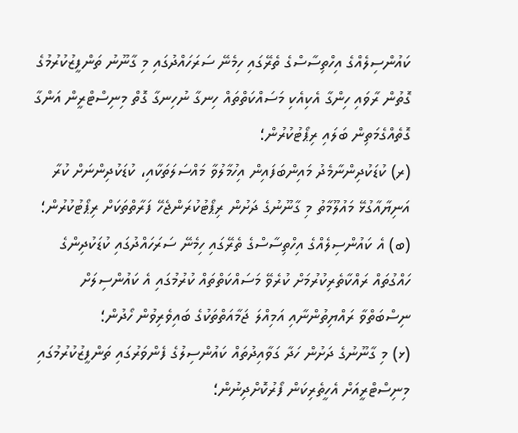ކައުންސިލެއްގެ އިހްތިސާސްގެ ތެރޭގައި ހިމެނޭ ސަރަހައްދުގައި މި ގާނޫނު ތަންފީޒުކުރުމުގެ ގޮތުން ރާވައި ހިންގާ އެކިއެކި މަސައްކަތްތައް ހިނގާ ނުހިނގާ ގޮތް މިނިސްޓްރީން އަންގާ ގޮތެއްގެމަތިން ބަލައި ރިޕޯޓުކުރުން؛
(ރ) ކުޑަކުދިންނާމެދު މައިންބަފައިން އިހުމާލުވާ މައްސަލަތަކާއި، ކުޑަކުދިންނަށް ކުރާ އަނިޔާއާގުޅޭ މައުލޫމާތު މި ގާނޫނުގެ ދަށުން ރިޕޯޓުކުރަންޖެހޭ ފަރާތްތަކަށް ރިޕޯޓުކުރުން؛
(ބ) އެ ކައުންސިލެއްގެ އިހްތިސާސްގެ ތެރޭގައި ހިމެނޭ ސަރަހައްދުގައި ކުޑަކުދިންގެ ހައްގުތައް ރައްކާތެރިކުރުމަށް ކުރެވޭ މަސައްކަތްތައް ކުރުމުގައި އެ ކައުންސިލަށް ނިސްބަތްވާ ރައްޔިތުންނާއި އަމިއްލަ ޖަމާއަތްތަކުގެ ބައިވެރިވުން ހޯދުން؛
(ޅ) މި ގާނޫނުގެ ދަށުން ހަދާ ގަވާއިދުތައް ކައުންސިލުގެ ފެންވަރުގައި ތަންފީޒުކުރުމުގައި މިނިސްޓްރީއަށް އެހީތެރިކަން ފޯރުކޮށްދިނުން؛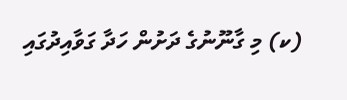(ކ) މި ގާނޫނުގެ ދަށުން ހަދާ ގަވާއިދުގައި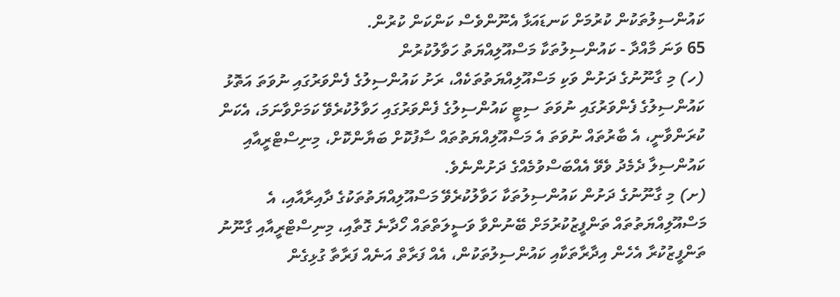ކައުންސިލުތަކުން ކުރުމަށް ކަނޑައަޅާ އެނޫންވެސް ކަންކަން ކުރުން.
65 ވަނަ މާއްދާ - ކައުންސިލުތަކާ މަސްއޫލިއްޔަތު ހަވާލުކުރުން
(ހ) މި ގާނޫނުގެ ދަށުން ވަކި މަސްއޫލިއްޔަތުތަކެއް، ރަށު ކައުންސިލުގެ ފެންވަރުގައި ނުވަތަ އަތޮޅު ކައުންސިލުގެ ފެންވަރުގައި ނުވަތަ ސިޓީ ކައުންސިލުގެ ފެންވަރުގައި ހަވާލުކުރެވޭ ކަމަށްވާނަމަ، އެކަން ކުރަންވާނީ، އެ ބާރުތައް ނުވަތަ އެ މަސްއޫލިއްޔަތުތައް ސާފުކޮށް ބަޔާންކޮށް، މިނިސްޓްރީއާއި ކައުންސިލާ ދެމެދު ވެވޭ އެއްބަސްވުމެއްގެ ދަށުންނެވެ.
(ށ) މި ގާނޫނުގެ ދަށުން ކައުންސިލުތަކާ ހަވާލުކުރެވޭ މަސްއޫލިއްޔަތުތަކުގެ ދާއިރާއާއި، އެ މަސްއޫލިއްޔަތުތައް ތަންފީޒުކުރުމަށް ބޭނުންވާ ވަސީލަތްތައް ހޯދާނެ ގޮތާއި، މިނިސްޓްރީއާއި ގާނޫނު ތަންފީޒުކުރާ އެހެން އިދާރާތަކާއި ކައުންސިލުތަކުން، އެއް ފަރާތް އަނެއް ފަރާތާ ގުޅިގެން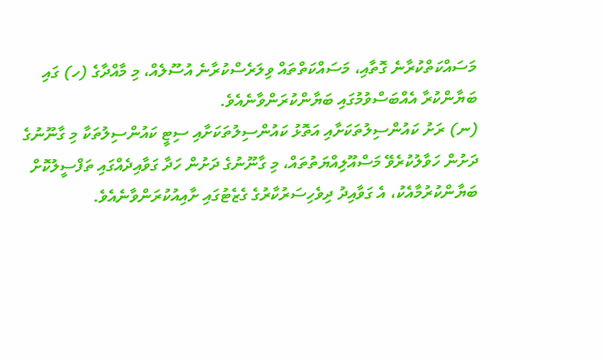މަސައްކަތްކުރާނެ ގޮތާއި، މަސައްކަތްތައް ވިލަރެސްކުރާނެ އުސޫލެއް، މި މާއްދާގެ (ހ) ގައި ބަޔާންކުރާ އެއްބަސްވުމުގައި ބަޔާންކުރަންވާނެއެވެ.
(ނ) ރަށު ކައުންސިލުތަކަށާއި އަތޮޅު ކައުންސިލުތަކަށާއި ސިޓީ ކައުންސިލުތަކާ މި ގާނޫނުގެ ދަށުން ހަވާލުކުރެވޭ މަސްއޫލިއްޔަތުތައް، މި ގާނޫނުގެ ދަށުން ހަދާ ގަވާއިދެއްގައި ތަފްސީލުކޮށް ބަޔާންކުރުމާއެކު، އެ ގަވާއިދު ދިވެހިސަރުކާރުގެ ގެޒެޓުގައި ށާއިއުކުރަންވާނެއެވެ.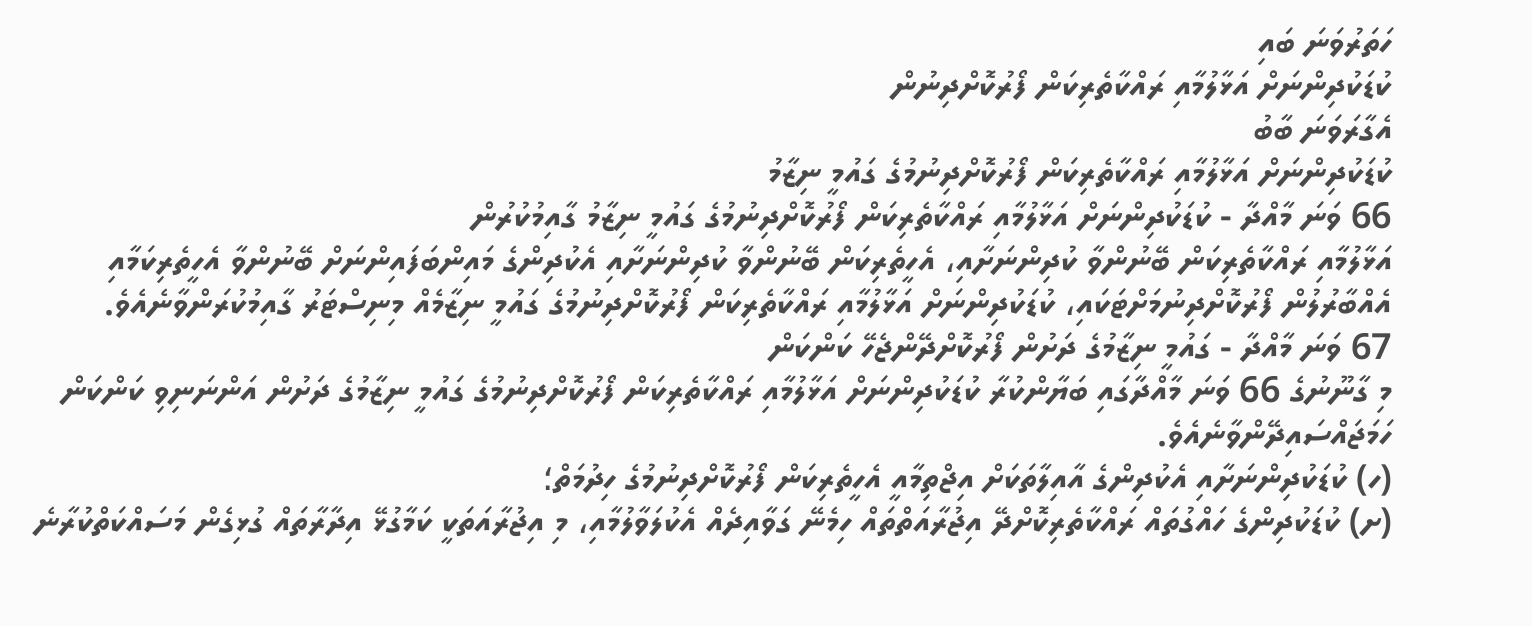ހަތަރުވަނަ ބައި
ކުޑަކުދިންނަށް އަޅާލުމާއި ރައްކާތެރިކަން ފޯރުކޮށްދިނުން
އެގާރަވަނަ ބާބު
ކުޑަކުދިންނަށް އަޅާލުމާއި ރައްކާތެރިކަން ފޯރުކޮށްދިނުމުގެ ގައުމީ ނިޒާމު
66 ވަނަ މާއްދާ - ކުޑަކުދިންނަށް އަޅާލުމާއި ރައްކާތެރިކަން ފޯރުކޮށްދިނުމުގެ ގައުމީ ނިޒާމު ގާއިމުކުރުން
އަޅާލުމާއި ރައްކާތެރިކަން ބޭނުންވާ ކުދިންނަށާއި، އެހީތެރިކަން ބޭނުންވާ ކުދިންނަށާއި އެކުދިންގެ މައިންބަފައިންނަށް ބޭނުންވާ އެހީތެރިކަމާއި އެއްބާރުލުން ފޯރުކޮށްދިނުމަށްޓަކައި، ކުޑަކުދިންނަށް އަޅާލުމާއި ރައްކާތެރިކަން ފޯރުކޮށްދިނުމުގެ ގައުމީ ނިޒާމެއް މިނިސްޓަރު ގާއިމުކުރަންވާނެއެވެ.
67 ވަނަ މާއްދާ - ގައުމީ ނިޒާމުގެ ދަށުން ފޯރުކޮށްދޭންޖެހޭ ކަންކަން
މި ގާނޫނުގެ 66 ވަނަ މާއްދާގައި ބަޔާންކުރާ ކުޑަކުދިންނަށް އަޅާލުމާއި ރައްކާތެރިކަން ފޯރުކޮށްދިނުމުގެ ގައުމީ ނިޒާމުގެ ދަށުން އަންނަނިވި ކަންކަން ހަމަޖައްސައިދޭންވާނެއެވެ.
(ހ) ކުޑަކުދިންނަށާއި އެކުދިންގެ އާއިލާތަކަށް އިޖްތިމާއީ އެހީތެރިކަން ފޯރުކޮށްދިނުމުގެ ހިދުމަތް؛
(ށ) ކުޑަކުދިންގެ ހައްގުތައް ރައްކާތެރިކޮށްދޭ އިޖުރާއަތްތައް ހިމެނޭ ގަވާއިދެއް އެކުލަވާލުމާއި، މި އިޖުރާއަތަކީ ކަމާގުޅޭ އިދާރާތައް ގުޅިގެން މަސައްކަތްކުރާނެ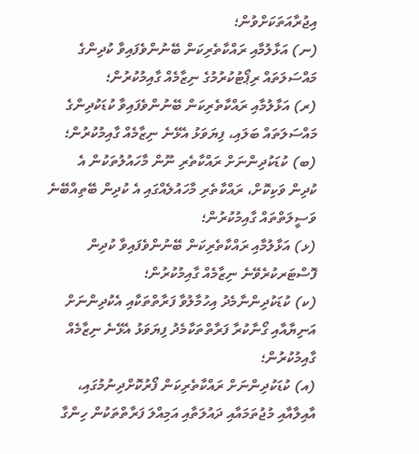އިޖުރާއަތަކަށްވުން؛
(ނ) އަޅާލުމާއި ރައްކާތެރިކަން ބޭނުންވެފައިވާ ކުދިންގެ މައްސަލަތައް ރިޕޯޓުކުރުމުގެ ނިޒާމެއް ގާއިމުކުރުން؛
(ރ) އަޅާލުމާއި ރައްކާތެރިކަން ބޭނުންވެފައިވާ ކުޑަކުދިންގެ މައްސަލަތައް ބަލައި، ފިޔަވަޅު އެޅޭނެ ނިޒާމެއް ގާއިމުކުރުން؛
(ބ) ކުޑަކުދިންނަށް ރައްކާތެރި ނޫން މާހައުލުތަކުން އެ ކުދިން ވަކިކޮށް، ރައްކާތެރި މާހައުލެއްގައި އެ ކުދިން ބޭތިއްބޭނެ ވަސީލަތްތައް ގާއިމުކުރުން؛
(ޅ) އަޅާލުމާއި ރައްކާތެރިކަން ބޭނުންވެފައިވާ ކުދިން ފޮސްޓަރކުރެވޭނެ ނިޒާމެއް ގާއިމުކުރުން؛
(ކ) ކުޑަކުދިންނާމެދު އިހުމާލުވާ ފަރާތްތަކާއި އެކުދިންނަށް އަނިޔާއާއި ގޯނާކުރާ ފަރާތްތަކާމެދު ފިޔަވަޅު އެޅޭނެ ނިޒާމެއް ގާއިމުކުރުން؛
(އ) ކުޑަކުދިންނަށް ރައްކާތެރިކަން ފޯރުކޮށްދިނުމުގައި، އާއިލާއާއި މުޖުތަމައާއި ދައުލަތާއި އަމިއްލަ ފަރާތްތަކުން ހިންގާ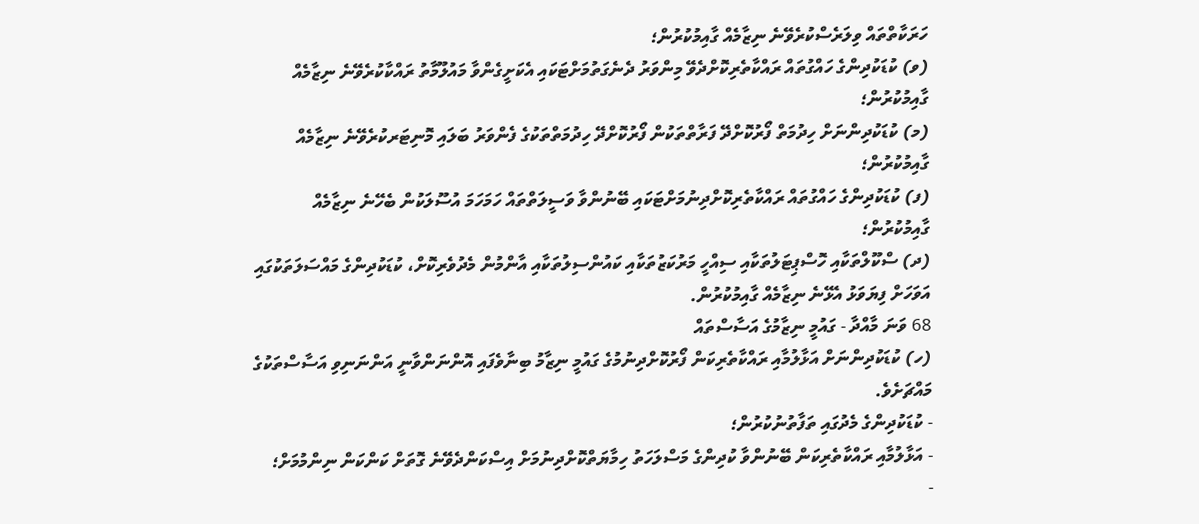ހަރަކާތްތައް ވިލަރެސްކުރެވޭނެ ނިޒާމެއް ގާއިމުކުރުން؛
(ވ) ކުޑަކުދިންގެ ހައްގުތައް ރައްކާތެރިކޮށްދެވޭ މިންވަރު ދެނެގަތުމަށްޓަކައި އެކަށީގެންވާ މައުލޫމާތު ރައްކާކުރެވޭނެ ނިޒާމެއް ގާއިމުކުރުން؛
(މ) ކުޑަކުދިންނަށް ހިދުމަތް ފޯރުކޮށްދޭ ފަރާތްތަކުން ފޯރުކޮށްދޭ ހިދުމަތްތަކުގެ ފެންވަރު ބަލައި މޮނިޓަރކުރެވޭނެ ނިޒާމެއް ގާއިމުކުރުން؛
(ފ) ކުޑަކުދިންގެ ހައްގުތައް ރައްކާތެރިކޮށްދިނުމަށްޓަކައި ބޭނުންވާ ވަސީލަތްތައް ހަމަހަމަ އުސޫލަކުން ބެހޭނެ ނިޒާމެއް ގާއިމުކުރުން؛
(ދ) ސްކޫލްތަކާއި ހޮސްޕިޓަލުތަކާއި ސިއްހީ މަރުކަޒުތަކާއި ކައުންސިލުތަކާއި އާންމުން މެދުވެރިކޮށް، ކުޑަކުދިންގެ މައްސަލަތަކުގައި އަވަހަށް ފިޔަވަޅު އެޅޭނެ ނިޒާމެއް ގާއިމުކުރުން.
68 ވަނަ މާއްދާ - ގައުމީ ނިޒާމުގެ އަސާސްތައް
(ހ) ކުޑަކުދިންނަށް އަޅާލުމާއި ރައްކާތެރިކަން ފޯރުކޮށްދިނުމުގެ ގައުމީ ނިޒާމު ބިނާވެފައި އޮންނަންވާނީ އަންނަނިވި އަސާސްތަކުގެ މައްޗަށެވެ.
- ކުޑަކުދިންގެ މެދުގައި ތަފާތުނުކުރުން؛
- އަޅާލުމާއި ރައްކާތެރިކަން ބޭނުންވާ ކުދިންގެ މަސްލަހަތު ހިމާޔަތްކޮށްދިނުމަށް އިސްކަންދެވޭނެ ގޮތަށް ކަންކަން ނިންމުމަށް؛
-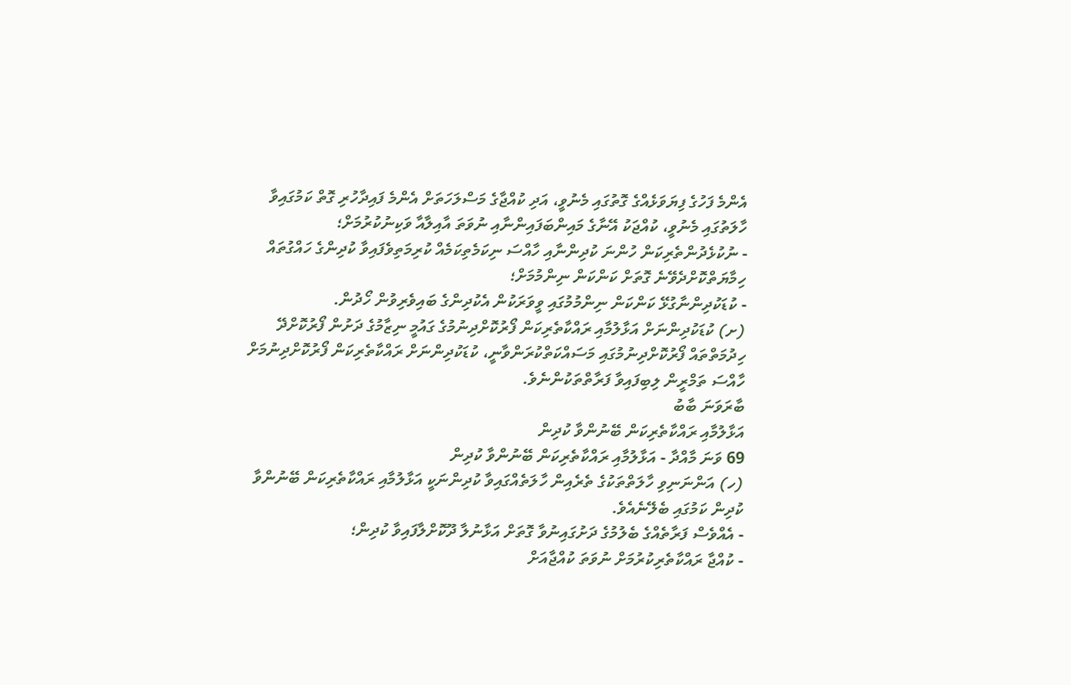އެންމެ ފަހުގެ ފިޔަވަޅެއްގެ ގޮތުގައި މެނުވީ، އަދި ކުއްޖާގެ މަސްލަހަތަށް އެންމެ ފައިދާހުރި ގޮތް ކަމުގައިވާ ހާލަތުގައި މެނުވީ، ކުއްޖަކު އޭނާގެ މައިންބަފައިންނާއި ނުވަތަ އާއިލާއާ ވަކިނުކުރުމަށް؛
- ނުކުޅެދުންތެރިކަން ހުންނަ ކުދިންނާއި ހާއްސަ ނިކަމެތިކަމެއް ކުރިމަތިވެފައިވާ ކުދިންގެ ހައްގުތައް ހިމާޔަތްކޮށްދެވޭނެ ގޮތަށް ކަންކަން ނިންމުމަށް؛
- ކުޑަކުދިންނާގުޅޭ ކަންކަން ނިންމުމުގައި ވީވަރަކުން އެކުދިންގެ ބައިވެރިވުން ހޯދުން.
(ށ) ކުޑަކުދިންނަށް އަޅާލުމާއި ރައްކާތެރިކަން ފޯރުކޮށްދިނުމުގެ ގައުމީ ނިޒާމުގެ ދަށުން ފޯރުކޮށްދޭ ހިދުމަތްތައް ފޯރުކޮށްދިނުމުގައި މަސައްކަތްކުރަންވާނީ، ކުޑަކުދިންނަށް ރައްކާތެރިކަން ފޯރުކޮށްދިނުމަށް ހާއްސަ ތަމްރީން ލިބިފައިވާ ފަރާތްތަކުންނެވެ.
ބާރަވަނަ ބާބު
އަޅާލުމާއި ރައްކާތެރިކަން ބޭނުންވާ ކުދިން
69 ވަނަ މާއްދާ - އަޅާލުމާއި ރައްކާތެރިކަން ބޭނުންވާ ކުދިން
(ހ) އަންނަނިވި ހާލަތްތަކުގެ ތެރެއިން ހާލަތެއްގައިވާ ކުދިންނަކީ އަޅާލުމާއި ރައްކާތެރިކަން ބޭނުންވާ ކުދިން ކަމުގައި ބެލޭނެއެވެ.
- އެއްވެސް ފަރާތެއްގެ ބެލުމުގެ ދަށުގައިނުވާ ގޮތަށް އަޅާނުލާ ދޫކޮށްލާފައިވާ ކުދިން؛
- ކުއްޖާ ރައްކާތެރިކުރުމަށް ނުވަތަ ކުއްޖާއަށް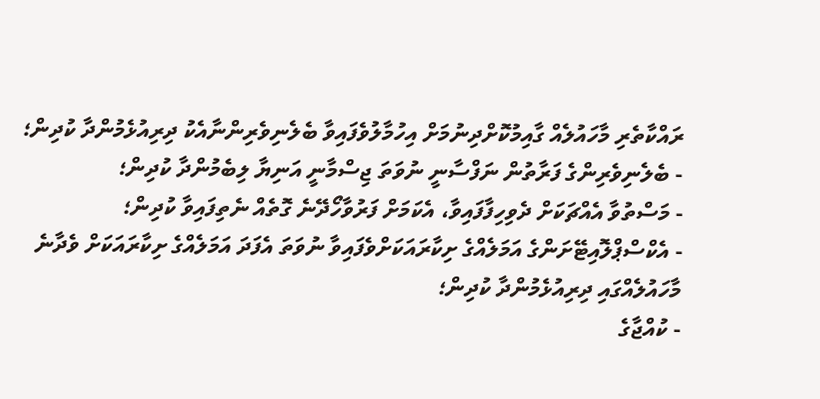ރައްކާތެރި މާހައުލެއް ގާއިމުކޮށްދިނުމަށް އިހުމާލުވެފައިވާ ބެލެނިވެރިންނާއެކު ދިރިއުޅެމުންދާ ކުދިން؛
- ބެލެނިވެރިންގެ ފަރާތުން ނަފްސާނީ ނުވަތަ ޖިސްމާނީ އަނިޔާ ލިބެމުންދާ ކުދިން؛
- މަސްތުވާ އެއްޗަކަށް ދެވިހިފާފައިވާ، އެކަމަށް ފަރުވާހޯދޭނެ ގޮތެއް ނެތިފައިވާ ކުދިން؛
- އެކްސްޕްލޮއިޓޭށަންގެ އަމަލެއްގެ ށިކާރައަކަށްވެފައިވާ ނުވަތަ އެފަދަ އަމަލެއްގެ ށިކާރައަކަށް ވެދާނެ މާހައުލެއްގައި ދިރިއުޅެމުންދާ ކުދިން؛
- ކުއްޖާގެ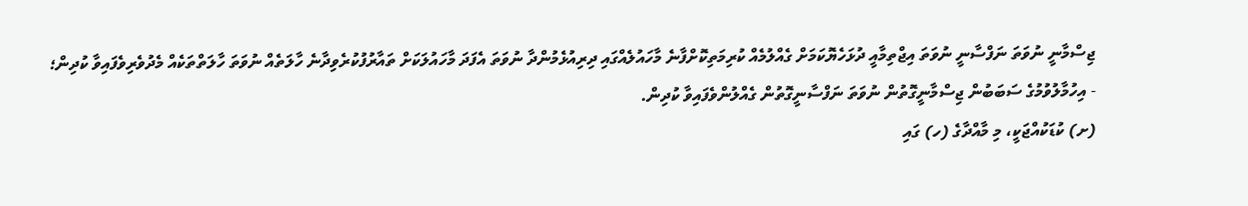ޖިސްމާނީ ނުވަތަ ނަފްސާނީ ނުވަތަ އިޖްތިމާއީ ދުޅަހެޔޮކަމަށް ގެއްލުމެއް ކުރިމަތިކޮށްފާނެ މާހައުލެއްގައި ދިރިއުޅެމުންދާ ނުވަތަ އެފަދަ މާހައުލަކަށް ތައާރުފުކުރެވިދާނެ ހާލަތެއް ނުވަތަ ހާލަތްތަކެއް މެދުވެރިވެފައިވާ ކުދިން؛
- އިހުމާލުވުމުގެ ސަބަބުން ޖިސްމާނީގޮތުން ނުވަތަ ނަފްސާނީގޮތުން ގެއްލުންވެފައިވާ ކުދިން.
(ށ) ކުޑަކުއްޖަކީ، މި މާއްދާގެ (ހ) ގައި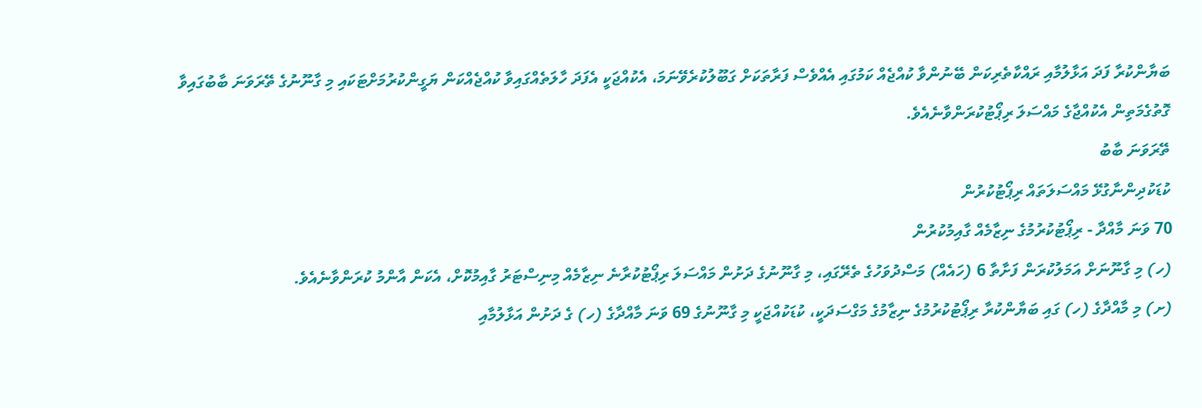ބަޔާންކުރާ ފަދަ އަޅާލުމާއި ރައްކާތެރިކަން ބޭނުންވާ ކުއްޖެއް ކަމުގައި އެއްވެސް ފަރާތަކަށް ގަބޫލުކުރެވޭނަމަ، އެކުއްޖަކީ އެފަދަ ހާލަތެއްގައިވާ ކުއްޖެއްކަން ޔަގީންކުރުމަށްޓަކައި މި ގާނޫނުގެ ތޭރަވަނަ ބާބުގައިވާ ގޮތުގެމަތިން އެކުއްޖާގެ މައްސަލަ ރިޕޯޓުކުރަންވާނެއެވެ.
ތޭރަވަނަ ބާބު
ކުޑަކުދިންނާގުޅޭ މައްސަލަތައް ރިޕޯޓުކުރުން
70 ވަނަ މާއްދާ - ރިޕޯޓުކުރުމުގެ ނިޒާމެއް ގާއިމުކުރުން
(ހ) މި ގާނޫނަށް އަމަލުކުރަން ފަށާތާ 6 (ހައެއް) މަސްދުވަހުގެ ތެރޭގައި، މި ގާނޫނުގެ ދަށުން މައްސަލަ ރިޕޯޓުކުރާނެ ނިޒާމެއް މިނިސްޓަރު ގާއިމުކޮށް، އެކަން އާންމު ކުރަންވާނެއެވެ.
(ށ) މި މާއްދާގެ (ހ) ގައި ބަޔާންކުރާ ރިޕޯޓުކުރުމުގެ ނިޒާމުގެ މަގްސަދަކީ، ކުޑަކުއްޖަކީ މި ގާނޫނުގެ 69 ވަނަ މާއްދާގެ (ހ) ގެ ދަށުން އަޅާލުމާއި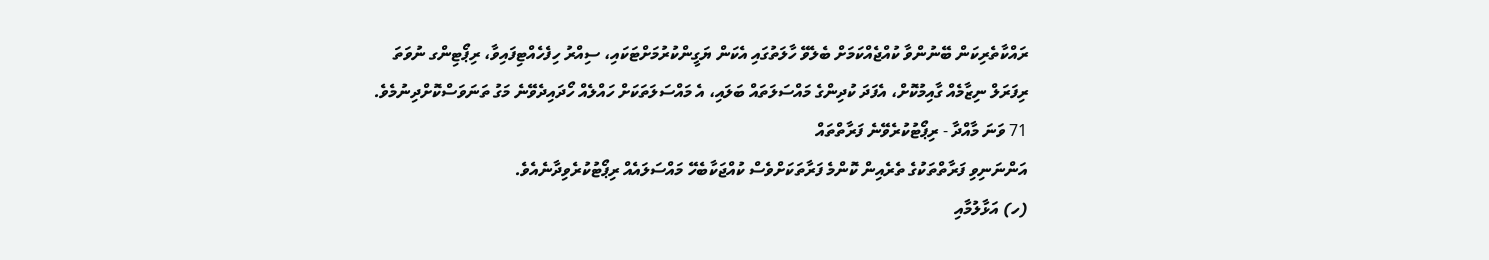ރައްކާތެރިކަން ބޭނުންވާ ކުއްޖެއްކަމަށް ބެލެވޭ ހާލަތުގައި އެކަން ޔަގީންކުރުމަށްޓަކައި، ސިއްރު ހިފެހެއްޓިފައިވާ، ރިޕޯޓިންގ ނުވަތަ ރިފަރަލް ނިޒާމެއް ގާއިމުކޮށް، އެފަދަ ކުދިންގެ މައްސަލަތައް ބަލައި، އެ މައްސަލަތަކަށް ހައްލެއް ހޯދައިދެވޭނެ މަގު ތަނަވަސްކޮށްދިނުމެވެ.
71 ވަނަ މާއްދާ - ރިޕޯޓުކުރެވޭނެ ފަރާތްތައް
އަންނަނިވި ފަރާތްތަކުގެ ތެރެއިން ކޮންމެ ފަރާތަކަށްވެސް ކުއްޖަކާބެހޭ މައްސަލައެއް ރިޕޯޓުކުރެވިދާނެއެވެ.
(ހ) އަޅާލުމާއި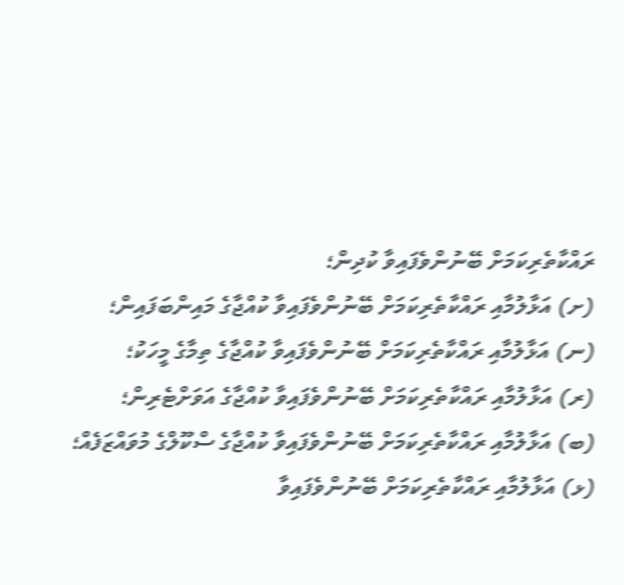ރައްކާތެރިކަމަށް ބޭނުންވެފައިވާ ކުދިން؛
(ށ) އަޅާލުމާއި ރައްކާތެރިކަމަށް ބޭނުންވެފައިވާ ކުއްޖާގެ މައިންބަފައިން؛
(ނ) އަޅާލުމާއި ރައްކާތެރިކަމަށް ބޭނުންވެފައިވާ ކުއްޖާގެ ތިމާގެ މީހަކު؛
(ރ) އަޅާލުމާއި ރައްކާތެރިކަމަށް ބޭނުންވެފައިވާ ކުއްޖާގެ އަވަށްޓެރިން؛
(ބ) އަޅާލުމާއި ރައްކާތެރިކަމަށް ބޭނުންވެފައިވާ ކުއްޖާގެ ސްކޫލްގެ މުވައްޒަފެއް؛
(ޅ) އަޅާލުމާއި ރައްކާތެރިކަމަށް ބޭނުންވެފައިވާ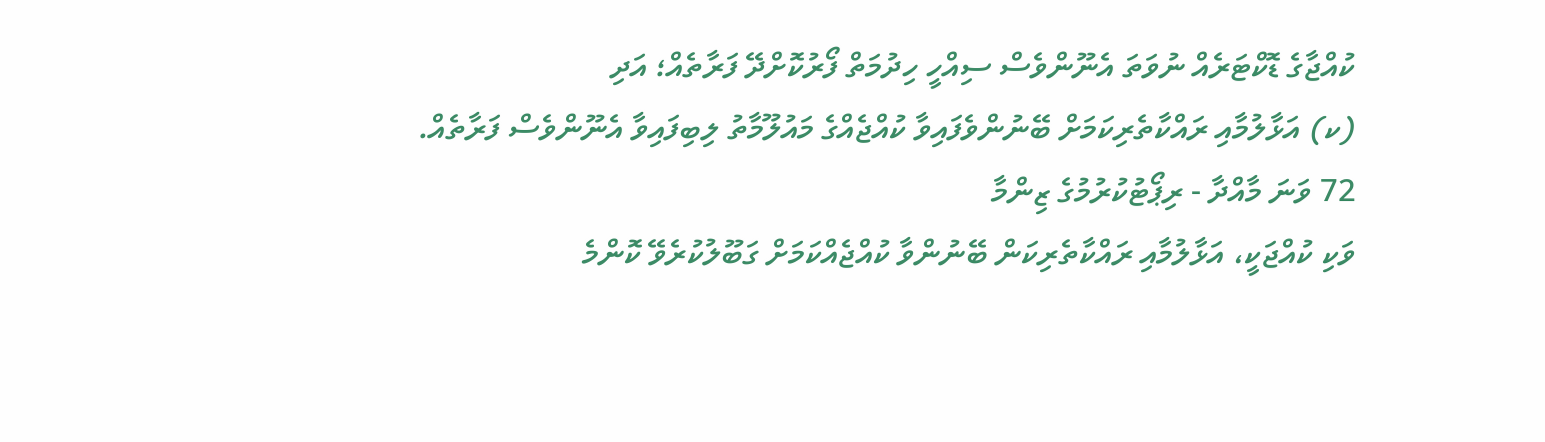ކުއްޖާގެ ޑޮކްޓަރެއް ނުވަތަ އެނޫންވެސް ސިއްހީ ހިދުމަތް ފޯރުކޮށްދޭ ފަރާތެއް؛ އަދި
(ކ) އަޅާލުމާއި ރައްކާތެރިކަމަށް ބޭނުންވެފައިވާ ކުއްޖެއްގެ މައުލޫމާތު ލިބިފައިވާ އެނޫންވެސް ފަރާތެއް.
72 ވަނަ މާއްދާ - ރިޕޯޓުކުރުމުގެ ޒިންމާ
ވަކި ކުއްޖަކީ، އަޅާލުމާއި ރައްކާތެރިކަން ބޭނުންވާ ކުއްޖެއްކަމަށް ގަބޫލުކުރެވޭ ކޮންމެ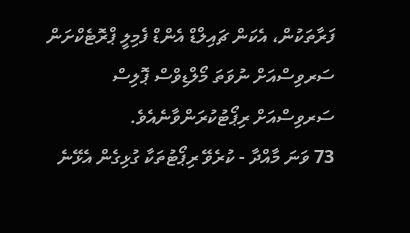ފަރާތަކުން، އެކަން ޗައިލްޑް އެންޑް ފެމިލީ ޕްރޮޓެކްށަން ސަރވިސްއަށް ނުވަތަ މޯލްޑިވްސް ޕޮލިސް ސަރވިސްއަށް ރިޕޯޓުކުރަންވާނެއެވެ.
73 ވަނަ މާއްދާ - ކުރެވޭ ރިޕޯޓުތަކާ ގުޅިގެން އެޅޭނެ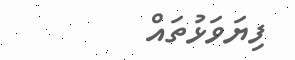ފިޔަވަޅުތައް